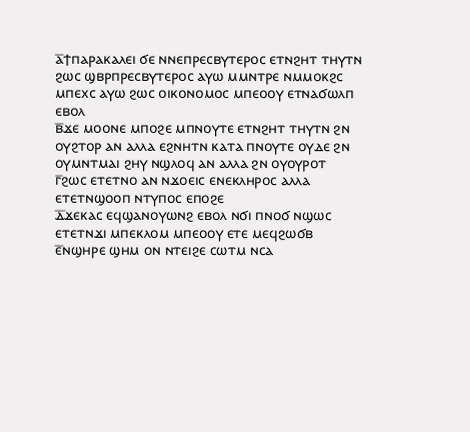ⲁ̅ϯⲡⲁⲣⲁⲕⲁⲗⲉⲓ ϭⲉ ⲛⲛⲉⲡⲣⲉⲥⲃⲩⲧⲉⲣⲟⲥ ⲉⲧⲛϩⲏⲧ ⲧⲏⲩⲧⲛ ϩⲱⲥ ϣⲃⲣⲡⲣⲉⲥⲃⲩⲧⲉⲣⲟⲥ ⲁⲩⲱ ⲙⲙⲛⲧⲣⲉ ⲛⲙⲙⲟⲕϩⲥ ⲙⲡⲉⲭⲥ ⲁⲩⲱ ϩⲱⲥ ⲟⲓⲕⲟⲛⲟⲙⲟⲥ ⲙⲡⲉⲟⲟⲩ ⲉⲧⲛⲁϭⲱⲗⲡ ⲉⲃⲟⲗ
ⲃ̅ϫⲉ ⲙⲟⲟⲛⲉ ⲙⲡⲟϩⲉ ⲙⲡⲛⲟⲩⲧⲉ ⲉⲧⲛϩⲏⲧ ⲧⲏⲩⲧⲛ ϩⲛ ⲟⲩϩⲧⲟⲣ ⲁⲛ ⲁⲗⲗⲁ ⲉϩⲛⲏⲧⲛ ⲕⲁⲧⲁ ⲡⲛⲟⲩⲧⲉ ⲟⲩⲇⲉ ϩⲛ ⲟⲩⲙⲛⲧⲙⲁⲓ ϩⲏⲩ ⲛϣⲗⲟϥ ⲁⲛ ⲁⲗⲗⲁ ϩⲛ ⲟⲩⲟⲩⲣⲟⲧ
ⲅ̅ϩⲱⲥ ⲉⲧⲉⲧⲛⲟ ⲁⲛ ⲛϫⲟⲉⲓⲥ ⲉⲛⲉⲕⲗⲏⲣⲟⲥ ⲁⲗⲗⲁ ⲉⲧⲉⲧⲛϣⲟⲟⲡ ⲛⲧⲩⲡⲟⲥ ⲉⲡⲟϩⲉ
ⲇ̅ϫⲉⲕⲁⲥ ⲉϥϣⲁⲛⲟⲩⲱⲛϩ ⲉⲃⲟⲗ ⲛϭⲓ ⲡⲛⲟϭ ⲛϣⲱⲥ ⲉⲧⲉⲧⲛϫⲓ ⲙⲡⲉⲕⲗⲟⲙ ⲙⲡⲉⲟⲟⲩ ⲉⲧⲉ ⲙⲉϥϩⲱϭⲃ
ⲉ̅ⲛϣⲏⲣⲉ ϣⲏⲙ ⲟⲛ ⲛⲧⲉⲓϩⲉ ⲥⲱⲧⲙ ⲛⲥⲁ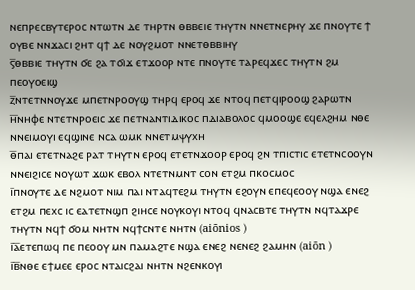ⲛⲉⲡⲣⲉⲥⲃⲩⲧⲉⲣⲟⲥ ⲛⲧⲱⲧⲛ ⲇⲉ ⲧⲏⲣⲧⲛ ⲑⲃⲃⲉⲓⲉ ⲧⲏⲩⲧⲛ ⲛⲛⲉⲧⲛⲉⲣⲏⲩ ϫⲉ ⲡⲛⲟⲩⲧⲉ ϯ ⲟⲩⲃⲉ ⲛⲛϫⲁⲥⲓ ϩⲏⲧ ϥϯ ⲇⲉ ⲛⲟⲩϩⲙⲟⲧ ⲛⲛⲉⲧⲑⲃⲃⲓⲏⲩ
ⲋ̅ⲑⲃⲃⲓⲉ ⲧⲏⲩⲧⲛ ϭⲉ ϩⲁ ⲧϭⲓϫ ⲉⲧϫⲟⲟⲣ ⲛⲧⲉ ⲡⲛⲟⲩⲧⲉ ⲧⲁⲣⲉϥϫⲉⲥ ⲧⲏⲩⲧⲛ ϩⲙ ⲡⲉⲟⲩⲟⲉⲓϣ
ⲍ̅ⲛⲧⲉⲧⲛⲛⲟⲩϫⲉ ⲙⲡⲉⲧⲛⲣⲟⲟⲩϣ ⲧⲏⲣϥ ⲉⲣⲟϥ ϫⲉ ⲛⲧⲟϥ ⲡⲉⲧϥⲓⲣⲟⲟϣ ϩⲁⲣⲱⲧⲛ
ⲏ̅ⲛⲏⲫⲉ ⲛⲧⲉⲧⲛⲣⲟⲉⲓⲥ ϫⲉ ⲡⲉⲧⲛⲁⲛⲧⲓⲇⲓⲕⲟⲥ ⲡⲇⲓⲁⲃⲟⲗⲟⲥ ϥⲙⲟⲟϣⲉ ⲉϥⲉⲗϩⲏⲙ ⲛⲑⲉ ⲛⲛⲉⲓⲙⲟⲩⲓ ⲉϥϣⲓⲛⲉ ⲛⲥⲁ ⲱⲙⲕ ⲛⲛⲉⲧⲙⲯⲩⲭⲏ
ⲑ̅ⲡⲁⲓ ⲉⲧⲉⲧⲛⲁϩⲉ ⲣⲁⲧ ⲧⲏⲩⲧⲛ ⲉⲣⲟϥ ⲉⲧⲉⲧⲛϫⲟⲟⲣ ⲉⲣⲟϥ ϩⲛ ⲧⲡⲓⲥⲧⲓⲥ ⲉⲧⲉⲧⲛⲥⲟⲟⲩⲛ ⲛⲛⲉⲓϩⲓⲥⲉ ⲛⲟⲩⲱⲧ ϫⲱⲕ ⲉⲃⲟⲗ ⲛⲧⲉⲧⲛⲙⲛⲧ ⲥⲟⲛ ⲉⲧϩⲙ ⲡⲕⲟⲥⲙⲟⲥ
ⲓ̅ⲡⲛⲟⲩⲧⲉ ⲇⲉ ⲛϩⲙⲟⲧ ⲛⲓⲙ ⲡⲁⲓ ⲛⲧⲁϥⲧⲉϩⲙ ⲧⲏⲩⲧⲛ ⲉϩⲟⲩⲛ ⲉⲡⲉϥⲉⲟⲟⲩ ⲛϣⲁ ⲉⲛⲉϩ ⲉⲧϩⲙ ⲡⲉⲭⲥ ⲓⲥ ⲉⲁⲧⲉⲧⲛϣⲡ ϩⲓⲏⲥⲉ ⲛⲟⲩⲕⲟⲩⲓ ⲛⲧⲟϥ ϥⲛⲁⲥⲃⲧⲉ ⲧⲏⲩⲧⲛ ⲛϥⲧⲁϫⲣⲉ ⲧⲏⲩⲧⲛ ⲛϥϯ ϭⲟⲙ ⲛⲏⲧⲛ ⲛϥϯⲥⲛⲧⲉ ⲛⲏⲧⲛ (aiōnios )
ⲓ̅ⲁ̅ⲉⲧⲉⲡⲱϥ ⲡⲉ ⲡⲉⲟⲟⲩ ⲙⲛ ⲡⲁⲙⲁϩⲧⲉ ⲛϣⲁ ⲉⲛⲉϩ ⲛⲉⲛⲉϩ ϩⲁⲙⲏⲛ (aiōn )
ⲓ̅ⲃ̅ⲛⲑⲉ ⲉϯⲙⲉⲉ ⲉⲣⲟⲥ ⲛⲧⲁⲓⲥϩⲁⲓ ⲛⲏⲧⲛ ⲛϩⲉⲛⲕⲟⲩⲓ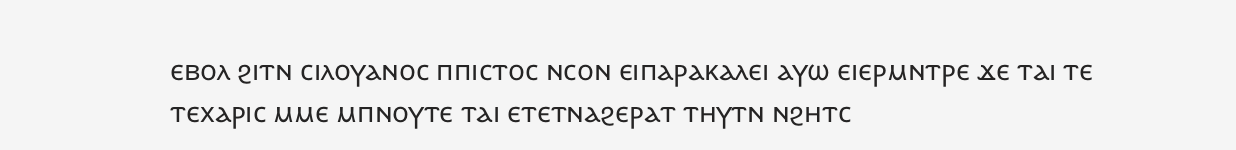ⲉⲃⲟⲗ ϩⲓⲧⲛ ⲥⲓⲗⲟⲩⲁⲛⲟⲥ ⲡⲡⲓⲥⲧⲟⲥ ⲛⲥⲟⲛ ⲉⲓⲡⲁⲣⲁⲕⲁⲗⲉⲓ ⲁⲩⲱ ⲉⲓⲉⲣⲙⲛⲧⲣⲉ ϫⲉ ⲧⲁⲓ ⲧⲉ ⲧⲉⲭⲁⲣⲓⲥ ⲙⲙⲉ ⲙⲡⲛⲟⲩⲧⲉ ⲧⲁⲓ ⲉⲧⲉⲧⲛⲁϩⲉⲣⲁⲧ ⲧⲏⲩⲧⲛ ⲛϩⲏⲧⲥ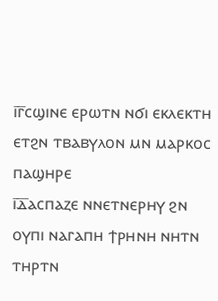ⲓ̅ⲅ̅ⲥϣⲓⲛⲉ ⲉⲣⲱⲧⲛ ⲛϭⲓ ⲉⲕⲗⲉⲕⲧⲏ ⲉⲧϩⲛ ⲧⲃⲁⲃⲩⲗⲟⲛ ⲙⲛ ⲙⲁⲣⲕⲟⲥ ⲡⲁϣⲏⲣⲉ
ⲓ̅ⲇ̅ⲁⲥⲡⲁⲍⲉ ⲛⲛⲉⲧⲛⲉⲣⲏⲩ ϩⲛ ⲟⲩⲡⲓ ⲛⲁⲅⲁⲡⲏ ϯⲣⲏⲛⲏ ⲛⲏⲧⲛ ⲧⲏⲣⲧⲛ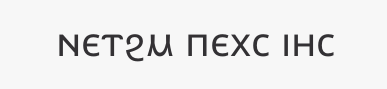ⲛⲉⲧϩⲙ ⲡⲉⲭⲥ ⲓⲏⲥ